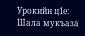Урокийн ц1е: Шала мукъаза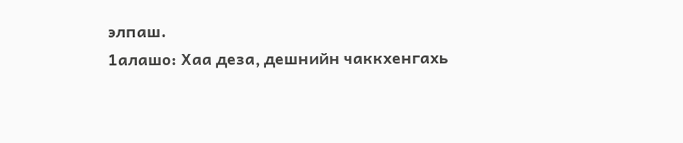элпаш.
1алашо: Хаа деза, дешнийн чаккхенгахь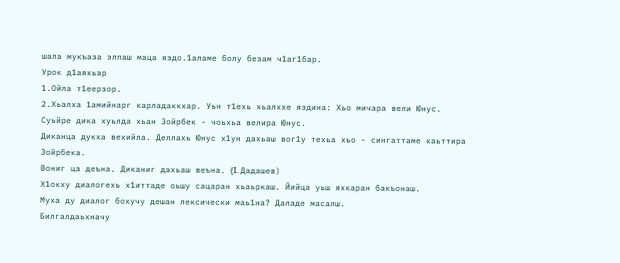шала мукъаза элпаш маца яздо.1аламе болу безам ч1аг1бар.
Урок д1аяхьар
1.Ойла т1еерзор.
2.Хьалха 1амийнарг карладаккхар. Уьн т1ехь хьалххе яздина: Хьо мичара вели Юнус.
Суьйре дика хуьлда хьан Зойрбек - чоьхьа велира Юнус.
Диканца дукха вехийла. Деллахь Юнус х1ун дахьаш вог1у техьа хьо - сингаттаме хаьттира Зойрбека.
Вониг ца деъна. Диканиг дахьаш веъна. (I. Дадашев)
Х1окху диалогехь х1иттаде оьшу сацаран хьаьркаш. Йийца уьш яхкаран бакъонаш.
Муха ду диалог бохучу дешан лексически маь1на? Даладе масалш.
Билгалдаьхначу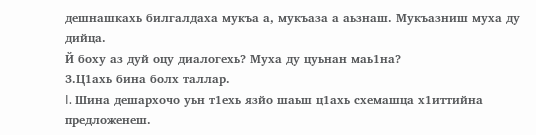дешнашкахь билгалдаха мукъа а, мукъаза а аьзнаш. Мукъазниш муха ду дийца.
Й боху аз дуй оцу диалогехь? Муха ду цуьнан маь1на?
3.Ц1ахь бина болх таллар.
I. Шина дешархочо уьн т1ехь язйо шаьш ц1ахь схемашца х1иттийна предложенеш.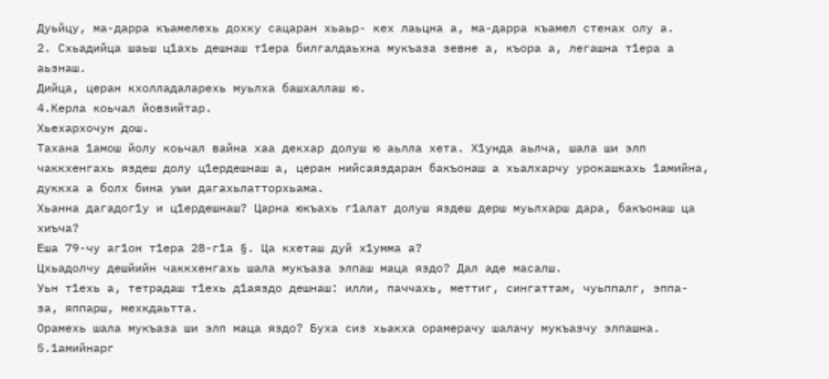Дуьйцу, ма-дарра къамелехь дохку сацаран хьаьр- кех лаьцна а, ма-дарра къамел стенах олу а.
2. Схьадийца шаьш ц1ахь дешнаш т1ера билгалдаьхна мукъаза зевне а, къора а, легашна т1ера а аьзнаш.
Дийца, церан кхолладаларехь муьлха башхаллаш ю.
4.Керла коьчал йовзийтар.
Хьехархочун дош.
Тахана 1амош йолу коьчал вайна хаа декхар долуш ю аьлла хета. Х1унда аьлча, шала ши элп чаккхенгахь яздеш долу ц1ердешнаш а, церан нийсаяздаран бакъонаш а хьалхарчу урокашкахь 1амийна, дуккха а болх бина уыи дагахьлатторхьама.
Хьанна дагадог1у и ц1ердешнаш? Царна юкъахь г1алат долуш яздеш дерш муьлхарш дара, бакъонаш ца хиъча?
Еша 79-чу аг1он т1ера 28-г1а §. Ца кхеташ дуй х1умма а?
Цхьадолчу дешйийн чаккхенгахь шала мукъаза элпаш маца яздо? Дал аде масалш.
Уьн т1ехь а, тетрадаш т1ехь д1аяздо дешнаш: илли, паччахь, меттиг, сингаттам, чуьппалг, эппа- за, яппарш, мехкдаьтта.
Орамехь шала мукъаза ши элп маца яздо? Буха сиз хьакха орамерачу шалачу мукъазчу элпашна.
5.1амийнарг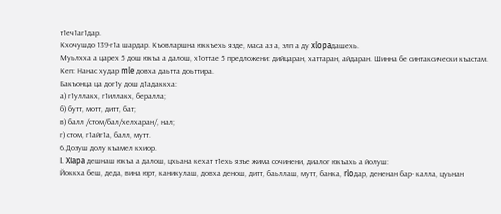т1еч1аг1дар.
Кхочушдо 139-г1а шардар. Къовларшна юккъехь язде, маса аз а, элп а ду xlopaдашехь.
Муьлхха а царех 5 дош юкъа а далош, х1оттае 5 предложени: дийцаран, хаттаран, айдаран. Шинна бе синтаксически къастам.
Кеп: Нанас худар mle довха даьтта доьттира.
Бакъонца ца дог1у дош д1адаккха:
а) г1уллакх, г1иллакх, бералла;
б) бутт, мотт, дитт, бат;
в) балл /стом/бал/хелхаран/, нал;
г) стом, г1айг1а, балл, мутт.
6.Дозуш долу къамел кхиор.
I. XIapa дешнаш юкъа а далош, цхьана кехат т1ехь язъе жима сочинени, диалог юкъахь а йолуш:
Йоккха беш, деда, вина юрт, каникулаш, довха денош, дитт, баьллаш, мутт, банка, rloдар, дененан бар- калла, цуьнан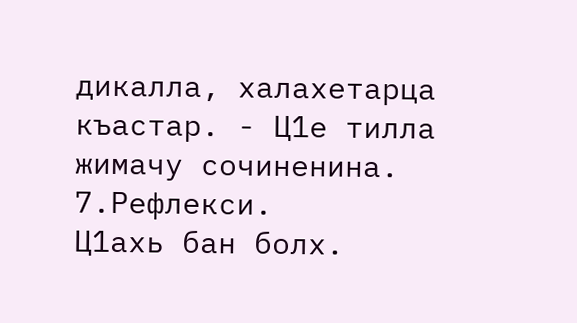дикалла, халахетарца къастар. - Ц1е тилла жимачу сочиненина.
7.Рефлекси.
Ц1ахь бан болх.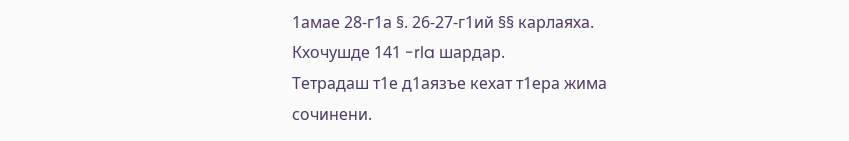1амае 28-г1а §. 26-27-г1ий §§ карлаяха.
Кхочушде 141 -rla шардар.
Тетрадаш т1е д1аязъе кехат т1ера жима сочинени.